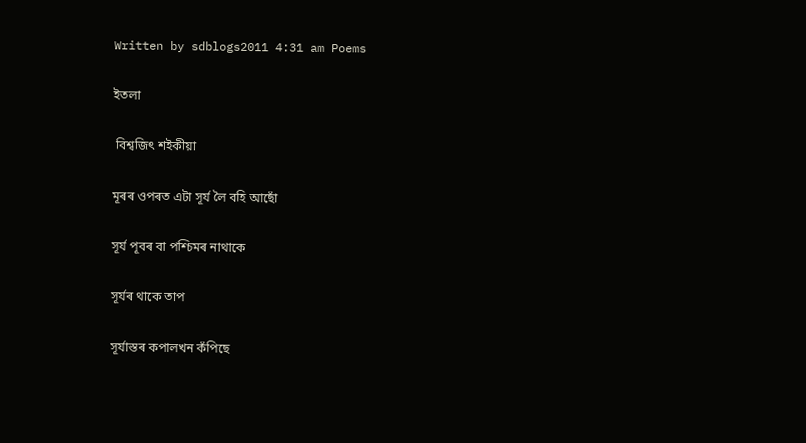Written by sdblogs2011 4:31 am Poems

ইতলা

 বিশ্বজিৎ শইকীয়া

মূৰৰ ওপৰত এটা সূৰ্য লৈ বহি আছোঁ

সূৰ্য পূবৰ বা পশ্চিমৰ নাথাকে

সূৰ্যৰ থাকে তাপ

সূৰ্যাস্তৰ কপালখন কঁপিছে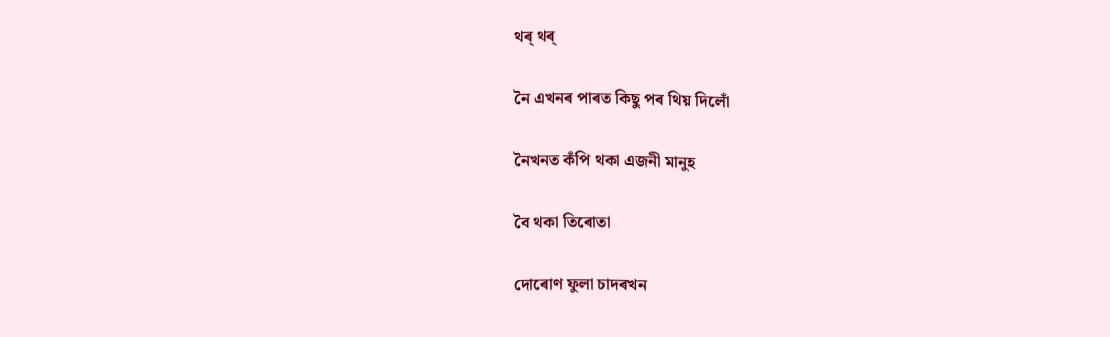থৰ্ থৰ্

নৈ এখনৰ পাৰত কিছু পৰ থিয় দিলোঁ

নৈখনত কঁপি থকা এজনী মানুহ

বৈ থকা তিৰোতা

দোৰোণ ফুলা চাদৰখন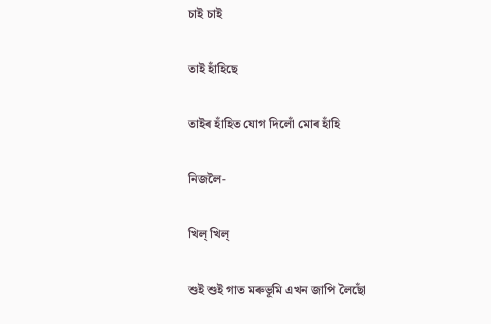চাই চাই

তাই হাঁহিছে

তাইৰ হাঁহিত যোগ দিলোঁ মোৰ হাঁহি

নিজলৈ-

খিল্ খিল্

শুই শুই গাত মৰুভূমি এখন জাপি লৈছোঁ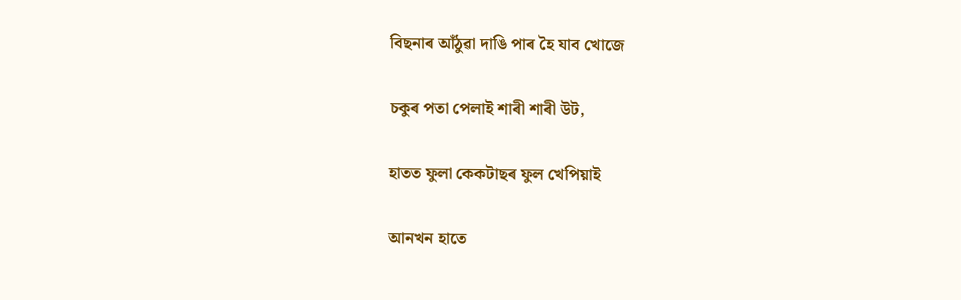বিছনাৰ আঁঠুৱা দাঙি পাৰ হৈ যাব খোজে

চকুৰ পতা পেলাই শাৰী শাৰী উট,

হাতত ফুলা কেকটাছৰ ফুল খেপিয়াই

আনখন হাতে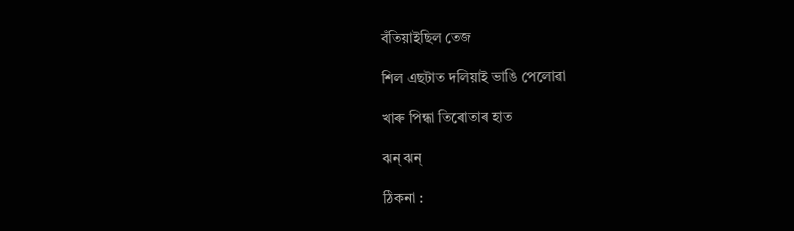বঁতিয়াইছিল তেজ

শিল এছটাত দলিয়াই ভাঙি পেলোৱা

খাৰু পিন্ধা তিৰোতাৰ হাত

ঝন্ ঝন্

ঠিকনা :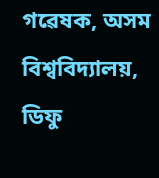গৱেষক, অসম বিশ্ববিদ্যালয়, ডিফু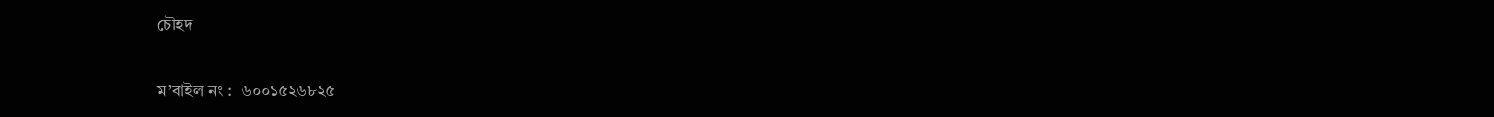চৌহদ

ম’বাইল নং :  ৬০০১৫২৬৮২৫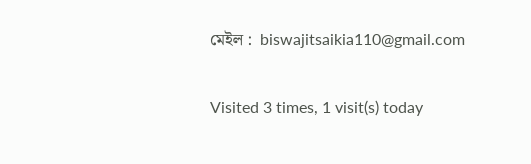মেইল :  biswajitsaikia110@gmail.com

Visited 3 times, 1 visit(s) today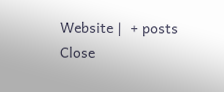Website |  + posts
Close